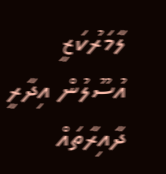ލާމަރުކަޒީ އުސޫލުން އިދާރީ ދާއިރާތައް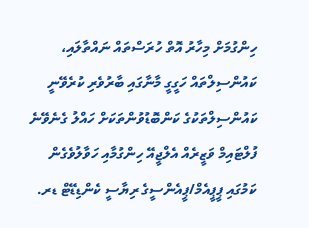ހިންގުމަށް މިހާރު އޮތް ހުރަސްތައް ނައްތާލައި، ކައުންސިލްތައް ހަގީގީ މާނާގައި ބާރުވެރި ކުރެވޭނީ ކައުންސިލްތަކުގެ ކަންބޮޑުވުންތަކަށް ހައްލު ގެނެވޭނެ ފުލްޓައިމް ވަޒީރެއް އެލްޖީއޭ ހިންގުމާއި ހަވާލުވެގެން ކަމުގައި ޕީޕީއެމް/ޕީއެންސީގެ ރިޔާސީ ކެންޑިޑޭޓް ޑރ.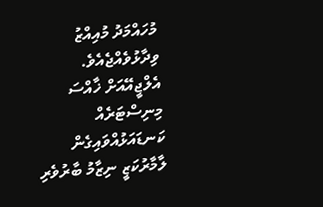މުހައްމަދު މުއިއްޒު ވިދާޅުވެއްޖެއެވެ.
އެލްޖީއޭއަށް ޚާއްސަ މިނިސްޓަރެއް ކަނޑައަޅުއްވައިގެން ލާމާރުކަޒީ ނިޒާމު ބާރުވެރި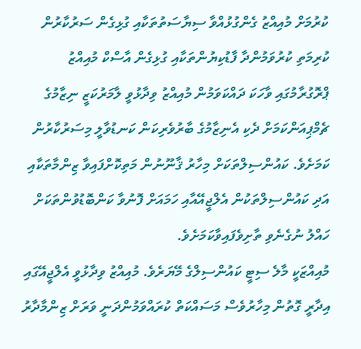ކުރުމަށް މުއިއްޒު ގެންގުޅުއްވާ ސިޔާސަތުތަކާއި ގުޅިގެން ސަރުކާރުން ކުރިމަތި ކުރުވަމުންދާ ފާޑުކިޔުންތަކާއި ގުޅިގެން އާސްކް މުއިއްޒު ޕްރޮގުރާމުގައި ވާހަކަ ދައްކަވަމުން މުއިއްޒު ވިދާޅުވީ ލާމަރުކަޒީ ނިޒާމުގެ ޗެމްޕިއަންކަމަށް ދެކި އެނިޒާމުގެ ބާރުވެރިކަން ކަނޑުވާލީ މިސަރުކާރުން ކަމަށެވެ. ކައުންސިލްތަކަށް މިހާރު ޤާނޫނުން މަތިކޮށްފައިވާ ޒިންމާތަކާއި އަދި ކައުންސިލްތަކުން އެލްޖީއޭއާއި ހަމައަށް ފޮނުވާ ކަންބޮޑުވުންތަކަށް ހައްލު ނުގެނެވި ތާށިވެފައިވާކަމަށެވެ.
މުއިއްޒަކީ މާލެ ސިޓީ ކައުންސިލްގެ މޭޔަރެވެ. މުއިއްޒު ވިދާޅުވީ އެލްޖީއޭގައި އިދާރީ ގޮތުން މިހާރުވެސް މަސައްކަތް ކުރައްވަމުންދަނީ ވަރަށް ޒިންމާދާރު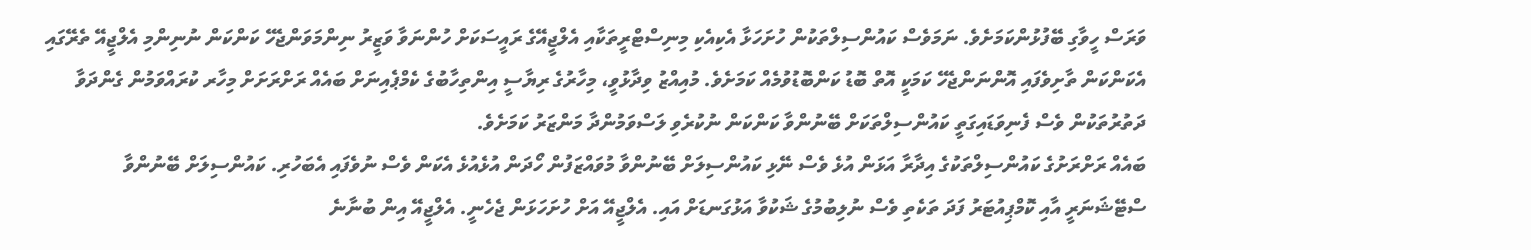ވަރަސް ހީވާގި ބޭފުޅުންކަމަށެވެ. ނަމަވެސް ކައުންސިލްތަކުން ހުށަހަޅާ އެކިއެކި މިނިސްޓްރީތަކާއި އެލްޖީއޭގެ ރައީސަކަށް ހުންނަވާ ވަޒީރު ނިންމަވަންޖެހޭ ކަންކަން ނުނިންމި އެލްޖީއޭ ތެރޭގައި އެކަންކަން ތާށިވެފައި އޮންނަންޖެހޭ ކަމަކީ އޮތް ބޮޑު ކަންބޮޑުވުމެއް ކަމަށެވެ. މުއިއްޒު ވިދާޅުވީ، މިހާރުގެ ރިޔާސީ އިންތިހާބުގެ ކެމްޕެއިނަށް ބައެއް ރަށްރަށަށް މިހާރ ކުރައްވަމުން ގެންދަވާ ދަތުރުތަކުން ވެސް ފެނިވަޑައިގަތީ ކައުންސިލްތަކަށް ބޭނުންވާ ކަންކަން ނުކުރެވި ލަސްވަމުންދާ މަންޒަރު ކަމަށެވެ.
ބައެއް ރަށްރަށުގެ ކައުންސިލްތަކުގެ އިދާރާ އަޅަން އުޅެ ވެސް ނޭޅި ކައުންސިލަށް ބޭނުންވާ މުވައްޒަފުން ހޯދަން އުޅެއުޅެ އެކަން ވެސް ނުވެފައި އެބަހުރި. ކައުންސިލަށް ބޭނުންވާ ސްޓޭޝަނަރީ އާއި ކޮމްޕިއުޓަރު ފަދަ ތަކެތި ވެސް ނުލިބުމުގެ ޝަކުވާ އަޅުގަނޑަށް އައި. އެލްޖީއޭ އަށް ހުށަހަޅަން ޖެހެނީ. އެލްޖީއޭ އިން ބުނާނެ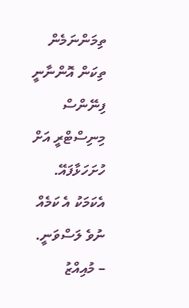ތިމަންނަމެން ތިކަން އޮންނާނީ ފިނޭންސް މިނިސްޓްރީ އަށް ހުށަހަޅާފައޭ. އެކަމަކު އެ ކަމެއް ނުވެ ލަސްވަނީ.
– މުއިއްޒު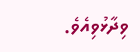ވިދާޅުވިއެވެ.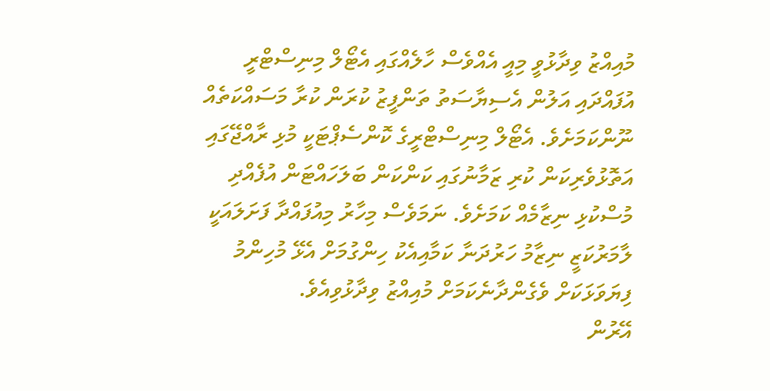މުއިއްޒު ވިދާޅުވީ މިއީ އެއްވެސް ހާލެއްގައި އެޓޯލް މިނިސްޓްރީ އުފައްދައި އަލުން އެސިޔާސަތު ތަންފީޒު ކުރަން ކުރާ މަސައްކަތެއް ނޫންކަމަށެވެ. އެޓޯލް މިނިސްޓްރީގެ ކޮންސެޕްޓަކީ މުޅި ރާއްޖޭގައި އަތޮޅުވެރިކަން ކުރި ޒަމާނުގައި ކަންކަން ބަލަހައްޓަން އުފެއްދި މުސްކުޅި ނިޒާމެއް ކަމަށެވެ. ނަމަވެސް މިހާރު މިއުފައްދާ ފަށަލައަކީ ލާމަރުކަޒީ ނިޒާމު ހަރުދަނާ ކަމާއިއެކު ހިންގުމަށް އެޅޭ މުހިންމު ފިޔަވަޅަކަށް ވެގެންދާނެކަމަށް މުއިއްޒު ވިދާޅުވިއެވެ.
އޭރުން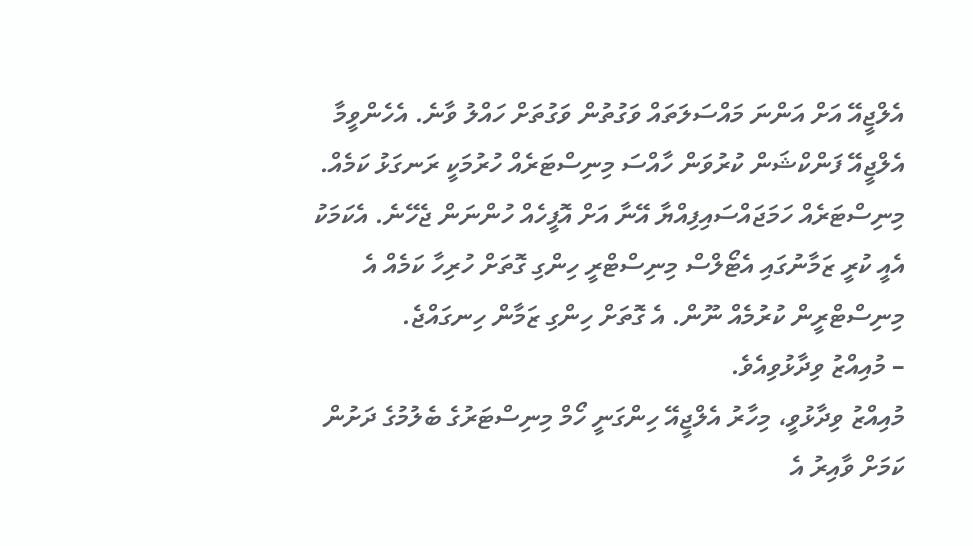އެލްޖީއޭ އަށް އަންނަ މައްސަލަތައް ވަގުތުން ވަގުތަށް ހައްލު ވާނެ. އެހެންވީމާ އެލްޖީއޭ ފަންކްޝަން ކުރުވަން ހާއްސަ މިނިސްޓަރެއް ހުރުމަކީ ރަނގަޅު ކަމެއް. މިނިސްޓަރެއް ހަމަޖައްސައިފިއްޔާ އޭނާ އަށް އޮފީހެއް ހުންނަން ޖެހޭނެ. އެކަމަކު އެއީ ކުރީ ޒަމާނުގައި އެޓޯލްސް މިނިސްޓްރީ ހިންގި ގޮތަށް ހުރިހާ ކަމެއް އެ މިނިސްޓްރީން ކުރުމެއް ނޫން. އެ ގޮތަށް ހިންގި ޒަމާން ހިނގައްޖެ.
– މުއިއްޒު ވިދާޅުވިއެވެ.
މުއިއްޒު ވިދާޅުވީ، މިހާރު އެލްޖީއޭ ހިންގަނީ ހޯމް މިނިސްޓަރުގެ ބެލުމުގެ ދަށުން ކަމަށް ވާއިރު އެ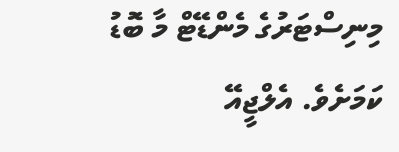މިނިސްޓަރުގެ މެންޑޭޓް މާ ބޮޑު ކަމަށެވެ. އެލްޖީއޭ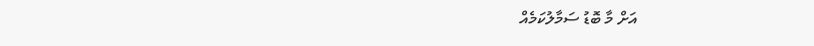އަށް މާ ބޮޑު ސަމާލުކަމެއް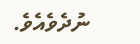ނުދެވެއެވެ.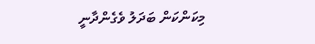މިކަންކަން ބަދަލު ވެގެންދާނީ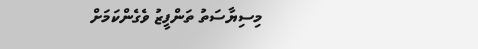މިސިޔާސަތު ތަންފީޒު ވެގެންކަމަށް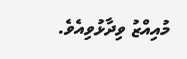މުއިއްޒު ވިދާޅުވިއެވެ.